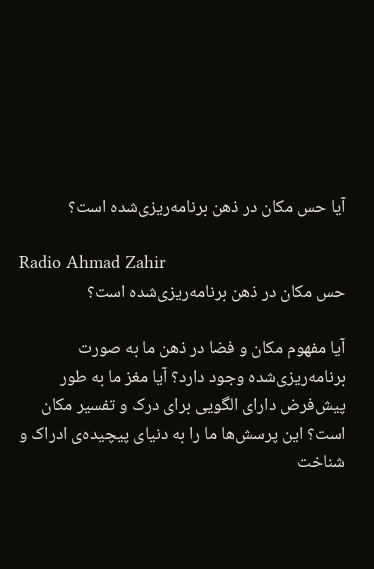آیا حس مکان در ذهن برنامه‌ریزی‌شده است؟

Radio Ahmad Zahir
حس مکان در ذهن برنامه‌ریزی‌شده است؟

آیا مفهوم مکان و فضا در ذهن ما به صورت برنامه‌ریزی‌شده وجود دارد؟ آیا مغز ما به طور پیش‌فرض دارای الگویی برای درک و تفسیر مکان است؟ این پرسش‌ها ما را به دنیای پیچیده‌ی ادراک و شناخت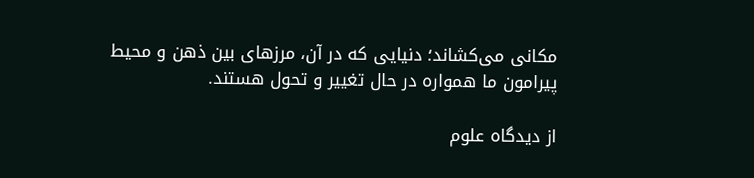مکانی می‌کشاند؛ دنیایی که در آن، مرزهای بین ذهن و محیط پیرامون ما همواره در حال تغییر و تحول هستند.

از دیدگاه علوم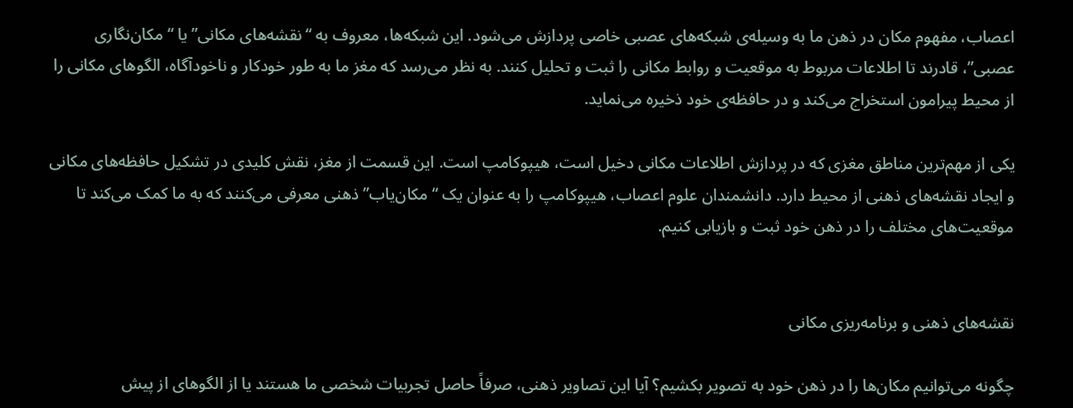اعصاب، مفهوم مکان در ذهن ما به وسیله‌ی شبکه‌های عصبی خاصی پردازش می‌شود. این شبکه‌ها، معروف به “نقشه‌های مکانی” یا “مکان‌نگاری عصبی”، قادرند تا اطلاعات مربوط به موقعیت و روابط مکانی را ثبت و تحلیل کنند. به نظر می‌رسد که مغز ما به طور خودکار و ناخودآگاه، الگوهای مکانی را از محیط پیرامون استخراج می‌کند و در حافظه‌ی خود ذخیره می‌نماید.

یکی از مهم‌ترین مناطق مغزی که در پردازش اطلاعات مکانی دخیل است، هیپوکامپ است. این قسمت از مغز، نقش کلیدی در تشکیل حافظه‌های مکانی و ایجاد نقشه‌های ذهنی از محیط دارد. دانشمندان علوم اعصاب، هیپوکامپ را به عنوان یک “مکان‌یاب” ذهنی معرفی می‌کنند که به ما کمک می‌کند تا موقعیت‌های مختلف را در ذهن خود ثبت و بازیابی کنیم.


نقشه‌های ذهنی و برنامه‌ریزی مکانی

چگونه می‌توانیم مکان‌ها را در ذهن خود به تصویر بکشیم؟ آیا این تصاویر ذهنی، صرفاً حاصل تجربیات شخصی ما هستند یا از الگوهای از پیش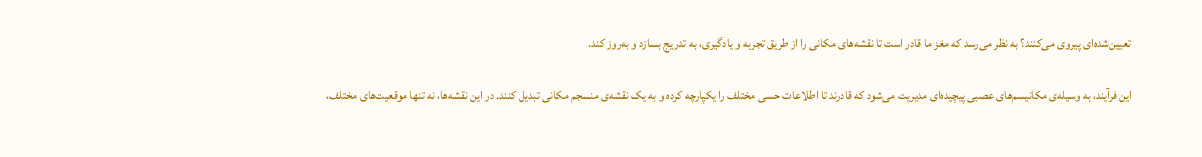تعیین‌شده‌ای پیروی می‌کنند؟ به نظر می‌رسد که مغز ما قادر است تا نقشه‌های مکانی را از طریق تجربه و یادگیری، به تدریج بسازد و به‌روز کند.

این فرآیند، به وسیله‌ی مکانیسم‌های عصبی پیچیده‌ای مدیریت می‌شود که قادرند تا اطلاعات حسی مختلف را یکپارچه کرده و به یک نقشه‌ی منسجم مکانی تبدیل کنند. در این نقشه‌ها، نه تنها موقعیت‌های مختلف،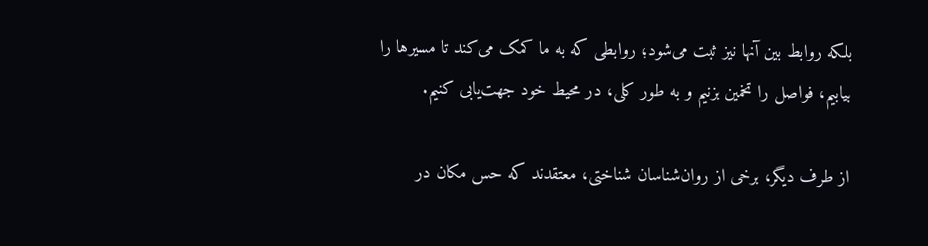بلکه روابط بین آنها نیز ثبت می‌شود؛ روابطی که به ما کمک می‌کند تا مسیرها را بیابیم، فواصل را تخمین بزنیم و به طور کلی، در محیط خود جهت‌یابی کنیم.

از طرف دیگر، برخی از روان‌شناسان شناختی، معتقدند که حس مکان در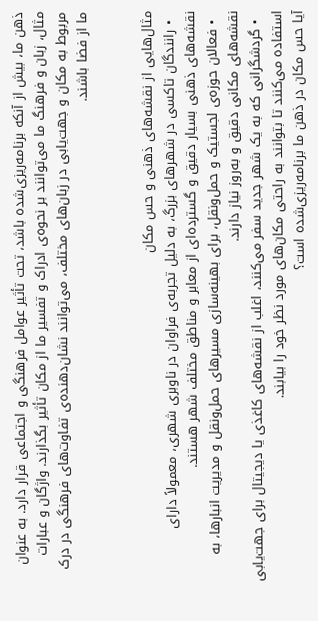ذهن ما، بیش از آنکه برنامه‌ریزی‌شده باشد، تحت تأثیر عوامل فرهنگی و اجتماعی قرار دارد. به عنوان مثال، زبان و فرهنگ ما می‌توانند بر نحوه‌ی ادراک و تفسیر ما از مکان تأثیر بگذارند. واژگان و عبارات مربوط به مکان و جهت‌یابی در زبان‌های مختلف، می‌توانند نشان‌دهنده‌ی تفاوت‌های فرهنگی در درک ما از فضا باشند.


مثال‌هایی از نقشه‌های ذهنی و حس مکان
  • رانندگان تاکسی در شهرهای بزرگ، به دلیل تجربه‌ی فراوان در ناوبری شهری، معمولاً دارای نقشه‌های ذهنی بسیار دقیق و گسترده‌ای از معابر و مناطق مختلف شهر هستند.
  • فعالان حوزه‌ی لجستیک و حمل‌و‌نقل، برای بهینه‌سازی مسیرهای حمل‌و‌نقل و مدیریت انبارها، به نقشه‌های مکانی دقیق و به‌روز نیاز دارند.
  • گردشگرانی که به یک شهر جدید سفر می‌کنند، اغلب از نقشه‌های کاغذی یا دیجیتال برای جهت‌یابی استفاده می‌کنند تا بتوانند به راحتی مکان‌های مورد نظر خود را بیابند.
آیا حس مکان در ذهن ما برنامه‌ریزی‌شده است؟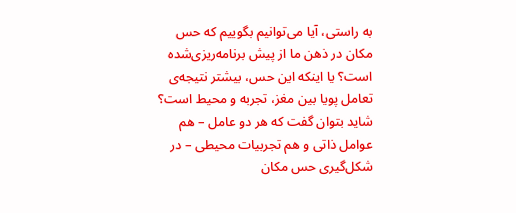به راستی، آیا می‌توانیم بگوییم که حس مکان در ذهن ما از پیش برنامه‌ریزی‌شده است؟ یا اینکه این حس، بیشتر نتیجه‌ی تعامل پویا بین مغز، تجربه و محیط است؟ شاید بتوان گفت که هر دو عامل – هم عوامل ذاتی و هم تجربیات محیطی – در شکل‌گیری حس مکان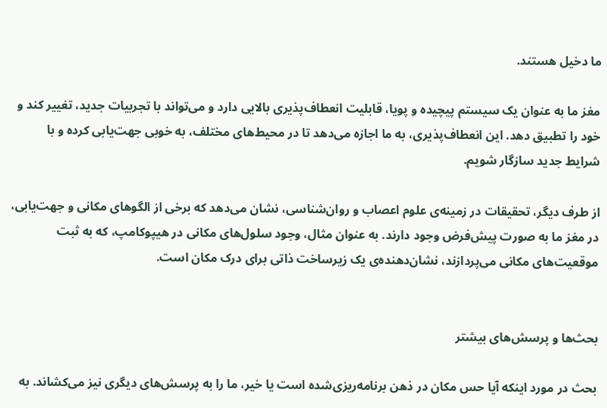ما دخیل هستند.

مغز ما به عنوان یک سیستم پیچیده و پویا، قابلیت انعطاف‌پذیری بالایی دارد و می‌تواند با تجربیات جدید، تغییر کند و خود را تطبیق دهد. این انعطاف‌پذیری، به ما اجازه می‌دهد تا در محیط‌های مختلف، به خوبی جهت‌یابی کرده و با شرایط جدید سازگار شویم.

از طرف دیگر، تحقیقات در زمینه‌ی علوم اعصاب و روان‌شناسی، نشان می‌دهد که برخی از الگوهای مکانی و جهت‌یابی، در مغز ما به صورت پیش‌فرض وجود دارند. به عنوان مثال، وجود سلول‌های مکانی در هیپوکامپ، که به ثبت موقعیت‌های مکانی می‌پردازند، نشان‌دهنده‌ی یک زیرساخت ذاتی برای درک مکان است.


بحث‌ها و پرسش‌های بیشتر

بحث در مورد اینکه آیا حس مکان در ذهن برنامه‌ریزی‌شده است یا خیر، ما را به پرسش‌های دیگری نیز می‌کشاند. به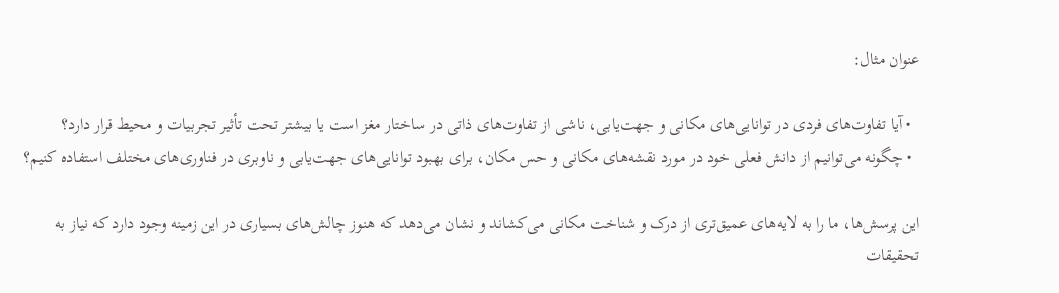عنوان مثال:

  • آیا تفاوت‌های فردی در توانایی‌های مکانی و جهت‌یابی، ناشی از تفاوت‌های ذاتی در ساختار مغز است یا بیشتر تحت تأثیر تجربیات و محیط قرار دارد؟
  • چگونه می‌توانیم از دانش فعلی خود در مورد نقشه‌های مکانی و حس مکان، برای بهبود توانایی‌های جهت‌یابی و ناوبری در فناوری‌های مختلف استفاده کنیم؟

این پرسش‌ها، ما را به لایه‌های عمیق‌تری از درک و شناخت مکانی می‌کشاند و نشان می‌دهد که هنوز چالش‌های بسیاری در این زمینه وجود دارد که نیاز به تحقیقات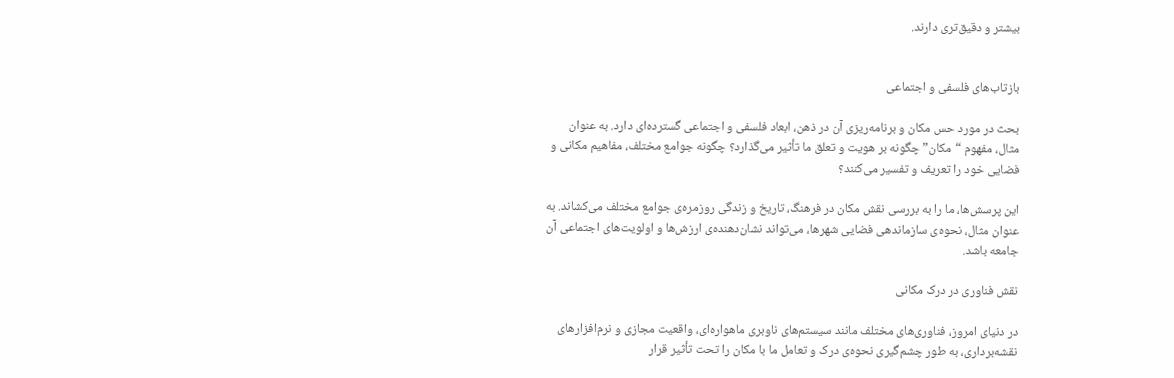بیشتر و دقیق‌تری دارند.


بازتاب‌های فلسفی و اجتماعی

بحث در مورد حس مکان و برنامه‌ریزی آن در ذهن، ابعاد فلسفی و اجتماعی گسترده‌ای دارد. به عنوان مثال، مفهوم “مکان” چگونه بر هویت و تعلق ما تأثیر می‌گذارد؟ چگونه جوامع مختلف، مفاهیم مکانی و فضایی خود را تعریف و تفسیر می‌کنند؟

این پرسش‌ها، ما را به بررسی نقش مکان در فرهنگ، تاریخ و زندگی روزمره‌ی جوامع مختلف می‌کشاند. به عنوان مثال، نحوه‌ی سازماندهی فضایی شهرها، می‌تواند نشان‌دهنده‌ی ارزش‌ها و اولویت‌های اجتماعی آن جامعه باشد.

نقش فناوری در درک مکانی

در دنیای امروز، فناوری‌های مختلف مانند سیستم‌های ناوبری ماهواره‌ای، واقعیت مجازی و نرم‌افزارهای نقشه‌برداری، به طور چشم‌گیری نحوه‌ی درک و تعامل ما با مکان را تحت تأثیر قرار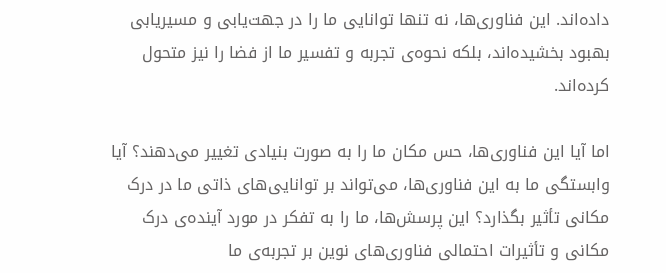داده‌اند. این فناوری‌ها، نه تنها توانایی ما را در جهت‌یابی و مسیریابی بهبود بخشیده‌اند، بلکه نحوه‌ی تجربه و تفسیر ما از فضا را نیز متحول کرده‌اند.

اما آیا این فناوری‌ها، حس مکان ما را به صورت بنیادی تغییر می‌دهند؟ آیا وابستگی ما به این فناوری‌ها، می‌تواند بر توانایی‌های ذاتی ما در درک مکانی تأثیر بگذارد؟ این پرسش‌ها، ما را به تفکر در مورد آینده‌ی درک مکانی و تأثیرات احتمالی فناوری‌های نوین بر تجربه‌ی ما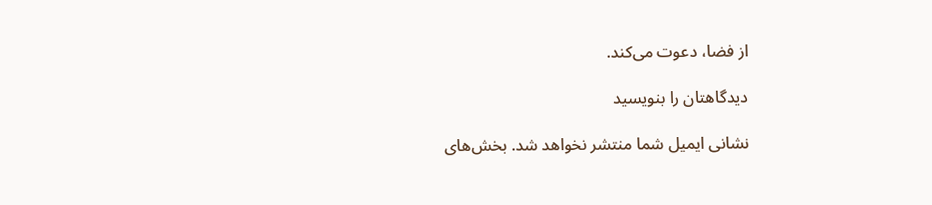از فضا، دعوت می‌کند.

دیدگاهتان را بنویسید

نشانی ایمیل شما منتشر نخواهد شد. بخش‌های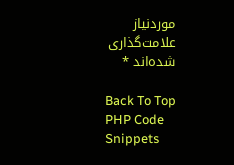موردنیاز علامت‌گذاری شده‌اند *

Back To Top
PHP Code Snippets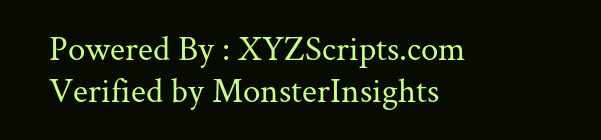Powered By : XYZScripts.com
Verified by MonsterInsights